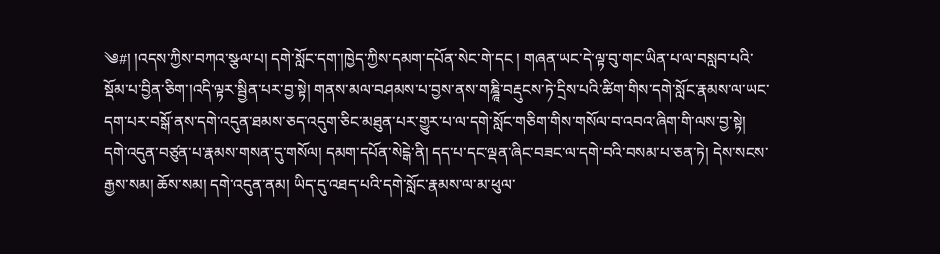༄#། །འདས་ཀྱིས་བཀའ་སྩལ་པ། དགེ་སློང་དག་།ཁྱེད་ཀྱིས་དམག་དཔོན་སེང་གེ་དང ། གཞན་ཡང་དེ་ལྟ་བུ་གང་ཡིན་པ་ལ་བསླབ་པའི་སྡོམ་པ་བྱིན་ཅིག་།འདི་ལྟར་སྦྱིན་པར་བྱ་སྟེ། གནས་མལ་བཤམས་པ་བྱས་ནས་གཎྜཱི་བརྡུངས་ཏེ་དྲིས་པའི་ཚིག་གིས་དགེ་སློང་རྣམས་ལ་ཡང་དག་པར་བསྒོ་ནས་དགེ་འདུན་ཐམས་ཅད་འདུག་ཅིང་མཐུན་པར་གྱུར་པ་ལ་དགེ་སློང་གཅིག་གིས་གསོལ་བ་འབའ་ཞིག་གི་ལས་བྱ་སྟེ། དགེ་འདུན་བཙུན་པ་རྣམས་གསན་དུ་གསོལ། དམག་དཔོན་སེངྒེ་ནི། དད་པ་དང་ལྡན་ཞིང་བཟང་ལ་དགེ་བའི་བསམ་པ་ཅན་ཏེ། དེས་སངས་རྒྱས་སམ། ཆོས་སམ། དགེ་འདུན་ནམ། ཡིད་དུ་འཐད་པའི་དགེ་སློང་རྣམས་ལ་མ་ཕུལ་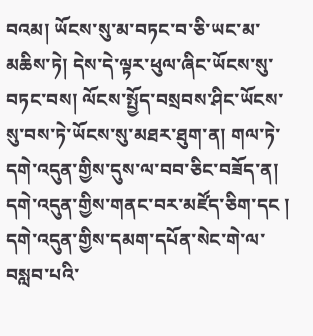བའམ། ཡོངས་སུ་མ་བཏང་བ་ཅི་ཡང་མ་མཆིས་ཏེ། དེས་དེ་ལྟར་ཕུལ་ཞིང་ཡོངས་སུ་བཏང་བས། ལོངས་སྤྱོད་བསྲབས་ཤིང་ཡོངས་སུ་བས་ཏེ་ཡོངས་སུ་མཐར་ཐུག་ན། གལ་ཏེ་དགེ་འདུན་གྱིས་དུས་ལ་བབ་ཅིང་བཟོད་ན། དགེ་འདུན་གྱིས་གནང་བར་མཛོད་ཅིག་དང ། དགེ་འདུན་གྱིས་དམག་དཔོན་སེང་གེ་ལ་བསླབ་པའི་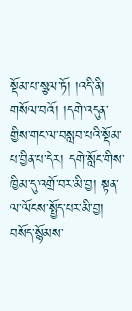སྡོམ་པ་སྩལ་ཏོ། །འདི་ནི། གསོལ་བའོ། །དགེ་འདུན་གྱིས་གང་ལ་བསླབ་པའི་སྡོམ་པ་བྱིན་པ་དེར། དགེ་སློང་གིས་ཁྱིམ་དུ་འགྲོ་བར་མི་བྱ། སྟན་ལ་ལོངས་སྤྱོད་པར་མི་བྱ། བསོད་སྙོམས་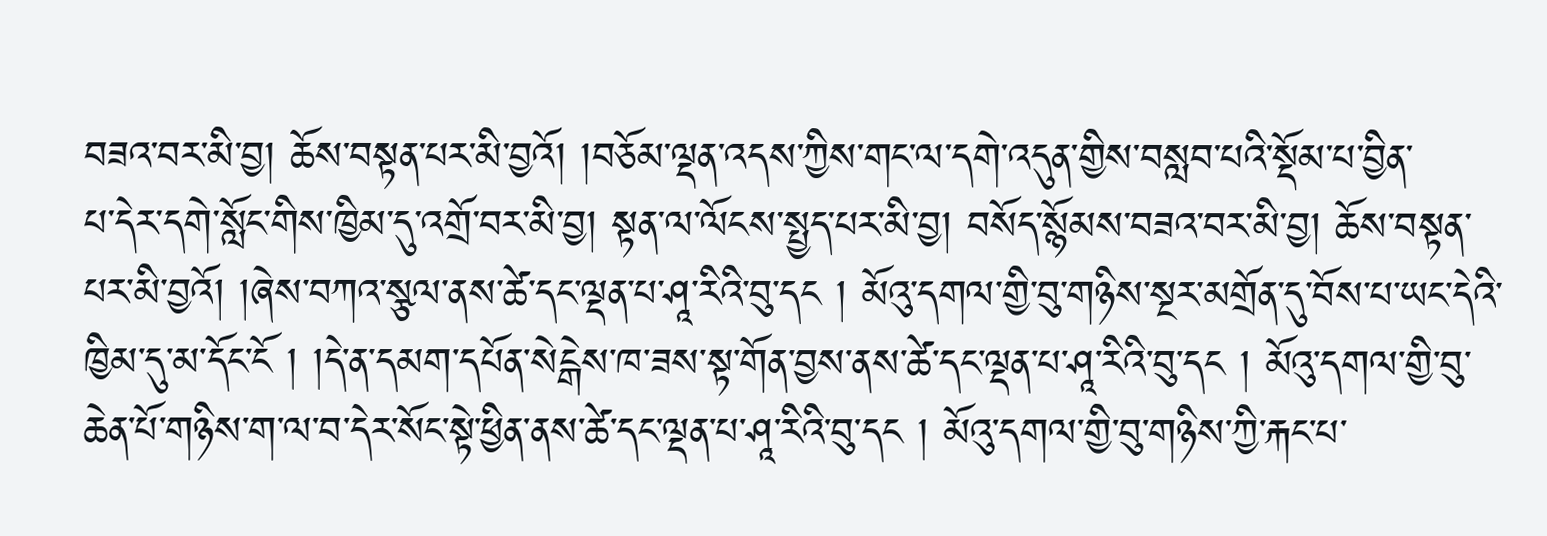བཟའ་བར་མི་བྱ། ཆོས་བསྟན་པར་མི་བྱའོ། །བཅོམ་ལྡན་འདས་ཀྱིས་གང་ལ་དགེ་འདུན་གྱིས་བསླབ་པའི་སྡོམ་པ་བྱིན་
པ་དེར་དགེ་སློང་གིས་ཁྱིམ་དུ་འགྲོ་བར་མི་བྱ། སྟན་ལ་ལོངས་སྤྱད་པར་མི་བྱ། བསོད་སྙོམས་བཟའ་བར་མི་བྱ། ཆོས་བསྟན་པར་མི་བྱའོ། །ཞེས་བཀའ་སྩལ་ནས་ཚེ་དང་ལྡན་པ་ཤཱ་རིའི་བུ་དང ། མོའུ་དགལ་གྱི་བུ་གཉིས་སྔར་མགྲོན་དུ་བོས་པ་ཡང་དེའི་ཁྱིམ་དུ་མ་དོང་ངོ ། །དེ་ན་དམག་དཔོན་སེངྒེས་ཁ་ཟས་སྟ་གོན་བྱས་ནས་ཚེ་དང་ལྡན་པ་ཤཱ་རིའི་བུ་དང ། མོའུ་དགལ་གྱི་བུ་ཆེན་པོ་གཉིས་ག་ལ་བ་དེར་སོང་སྟེ་ཕྱིན་ནས་ཚེ་དང་ལྡན་པ་ཤཱ་རིའི་བུ་དང ། མོའུ་དགལ་གྱི་བུ་གཉིས་ཀྱི་རྐང་པ་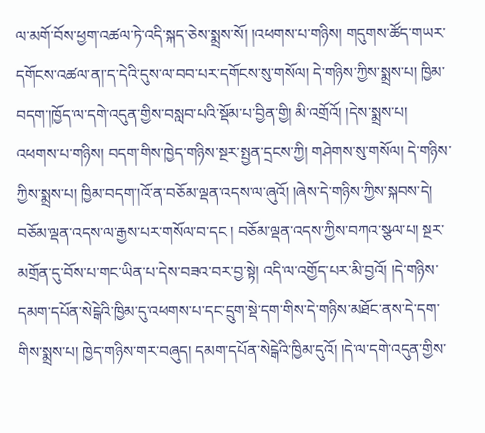ལ་མགོ་བོས་ཕྱག་འཚལ་ཏེ་འདི་སྐད་ཅེས་སྨྲས་སོ། །འཕགས་པ་གཉིས། གདུགས་ཚོད་གཡར་དགོངས་འཚལ་ན།་ད་དེའི་དུས་ལ་བབ་པར་དགོངས་སུ་གསོལ། དེ་གཉིས་ཀྱིས་སྨྲས་པ། ཁྱིམ་བདག་།ཁྱོད་ལ་དགེ་འདུན་གྱིས་བསླབ་པའི་སྡོམ་པ་བྱིན་གྱི། མི་འགྲོའོ། །དེས་སྨྲས་པ། འཕགས་པ་གཉིས། བདག་གིས་ཁྱེད་གཉིས་སྔར་སྤྱན་དྲངས་ཀྱི། གཤེགས་སུ་གསོལ། དེ་གཉིས་ཀྱིས་སྨྲས་པ། ཁྱིམ་བདག་།འོ་ན་བཅོམ་ལྡན་འདས་ལ་ཞུའོ། །ཞེས་དེ་གཉིས་ཀྱིས་སྐབས་དེ། བཅོམ་ལྡན་འདས་ལ་རྒྱས་པར་གསོལ་བ་དང ། བཅོམ་ལྡན་འདས་ཀྱིས་བཀའ་སྩལ་པ། སྔར་མགྲོན་དུ་བོས་པ་གང་ཡིན་པ་དེས་བཟའ་བར་བྱ་སྟེ། འདི་ལ་འགྱོད་པར་མི་བྱའོ། །དེ་གཉིས་དམག་དཔོན་སེངྒེའི་ཁྱིམ་དུ་འཕགས་པ་དང་དྲུག་སྡེ་དག་གིས་དེ་གཉིས་མཐོང་ནས་དེ་དག་གིས་སྨྲས་པ། ཁྱེད་གཉིས་གར་བཞུད། དམག་དཔོན་སེངྒེའི་ཁྱིམ་དུའོ། །དེ་ལ་དགེ་འདུན་གྱིས་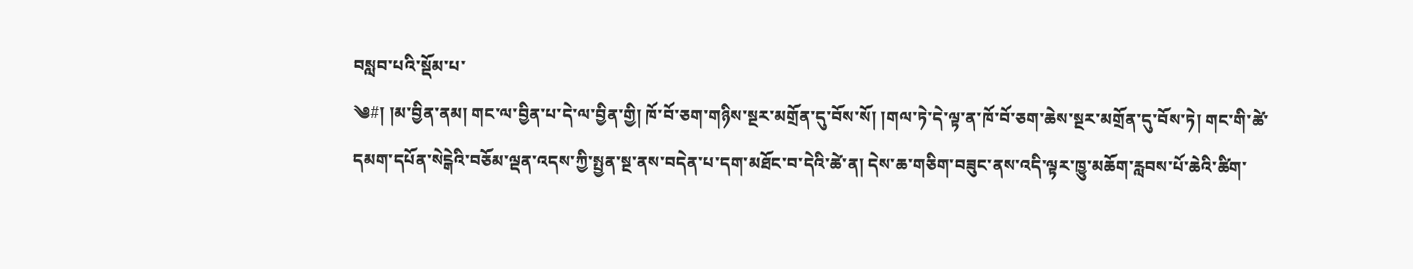བསླབ་པའི་སྡོམ་པ་
༄#། །མ་བྱིན་ནམ། གང་ལ་བྱིན་པ་དེ་ལ་བྱིན་གྱི། ཁོ་བོ་ཅག་གཉིས་སྔར་མགྲོན་དུ་བོས་སོ། །གལ་ཏེ་དེ་ལྟ་ན་ཁོ་བོ་ཅག་ཆེས་སྔར་མགྲོན་དུ་བོས་ཏེ། གང་གི་ཚེ་དམག་དཔོན་སེངྒེའི་བཅོམ་ལྡན་འདས་ཀྱི་སྤྱན་སྔ་ནས་བདེན་པ་དག་མཐོང་བ་དེའི་ཚེ་ན། དེས་ཆ་གཅིག་བཟུང་ནས་འདི་ལྟར་ཁྱུ་མཆོག་རླབས་པོ་ཆེའི་ཚིག་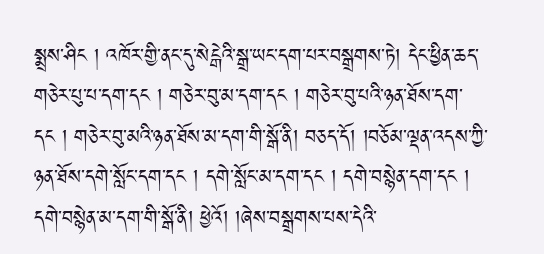སྨྲས་ཤིང ། འཁོར་གྱི་ནང་དུ་སེངྒེའི་སྒྲ་ཡང་དག་པར་བསྒྲགས་ཏེ། དེང་ཕྱིན་ཆད་གཅེར་པུ་པ་དག་དང ། གཅེར་བུ་མ་དག་དང ། གཅེར་བུ་པའི་ཉན་ཐོས་དག་དང ། གཅེར་བུ་མའི་ཉན་ཐོས་མ་དག་གི་སྒོ་ནི། བཅད་དོ། །བཅོམ་ལྡན་འདས་ཀྱི་ཉན་ཐོས་དགེ་སློང་དག་དང ། དགེ་སློང་མ་དག་དང ། དགེ་བསྙེན་དག་དང ། དགེ་བསྙེན་མ་དག་གི་སྒོ་ནི། ཕྱེའོ། །ཞེས་བསྒྲགས་པས་དེའི་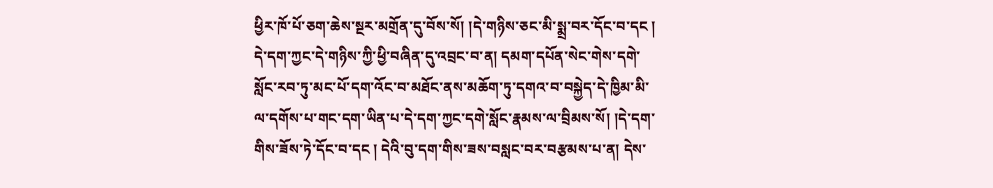ཕྱིར་ཁོ་པོ་ཅག་ཆེས་སྔར་མགྲོན་དུ་བོས་སོ། །དེ་གཉིས་ཅང་མི་སྨྲ་བར་དོང་བ་དང ། དེ་དག་ཀྱང་དེ་གཉིས་ཀྱི་ཕྱི་བཞིན་དུ་འབྲང་བ་ན། དམག་དཔོན་སེང་གེས་དགེ་སློང་རབ་ཏུ་མང་པོ་དག་འོང་བ་མཐོང་ནས་མཆོག་ཏུ་དགའ་བ་བསྐྱེད་དེ་ཁྱིམ་མི་ལ་དགོས་པ་གང་དག་ཡིན་པ་དེ་དག་ཀྱང་དགེ་སློང་རྣམས་ལ་བྲིམས་སོ། །དེ་དག་གིས་ཟོས་ཏེ་དོང་བ་དང ། དེའི་བུ་དག་གིས་ཟས་བསླང་བར་བརྩམས་པ་ན། དེས་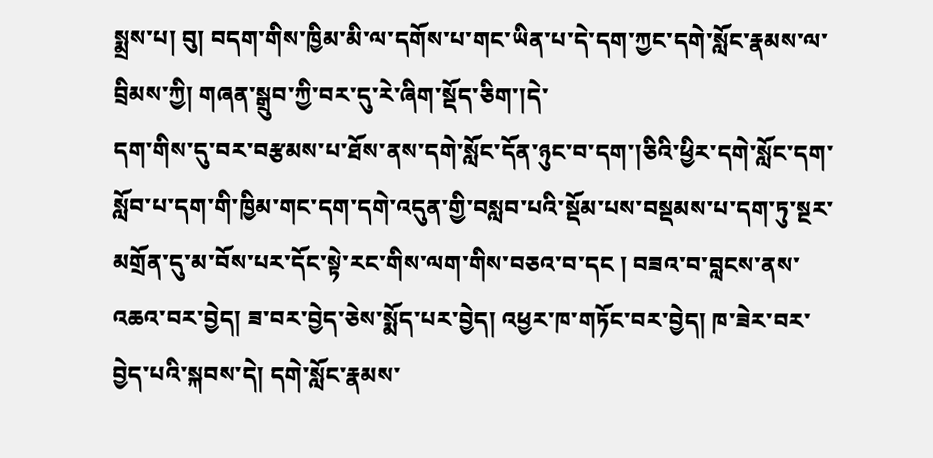སྨྲས་པ། བུ། བདག་གིས་ཁྱིམ་མི་ལ་དགོས་པ་གང་ཡིན་པ་དེ་དག་ཀྱང་དགེ་སློང་རྣམས་ལ་བྲིམས་ཀྱི། གཞན་སྒྲུབ་ཀྱི་བར་དུ་རེ་ཞིག་སྡོད་ཅིག་།དེ་
དག་གིས་དུ་བར་བརྩམས་པ་ཐོས་ནས་དགེ་སློང་དོན་ཉུང་བ་དག་།ཅིའི་ཕྱིར་དགེ་སློང་དག་སློབ་པ་དག་གི་ཁྱིམ་གང་དག་དགེ་འདུན་གྱི་བསླབ་པའི་སྡོམ་པས་བསྡམས་པ་དག་ཏུ་སྔར་མགྲོན་དུ་མ་བོས་པར་དོང་སྟེ་རང་གིས་ལག་གིས་བཅའ་བ་དང ། བཟའ་བ་བླངས་ནས་འཆའ་བར་བྱེད། ཟ་བར་བྱེད་ཅེས་སྨོད་པར་བྱེད། འཕྱར་ཁ་གཏོང་བར་བྱེད། ཁ་ཟེར་བར་བྱེད་པའི་སྐབས་དེ། དགེ་སློང་རྣམས་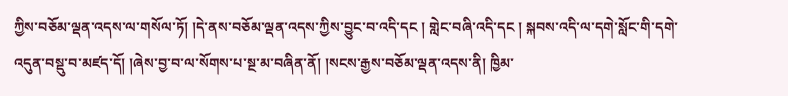ཀྱིས་བཅོམ་ལྡན་འདས་ལ་གསོལ་ཏོ། །དེ་ནས་བཅོམ་ལྡན་འདས་ཀྱིས་བྱུང་བ་འདི་དང ། གླེང་བཞི་འདི་དང ། སྐབས་འདི་ལ་དགེ་སློང་གི་དགེ་འདུན་བསྡུ་བ་མཛད་དོ། །ཞེས་བྱ་བ་ལ་སོགས་པ་སྔ་མ་བཞིན་ནོ། །སངས་རྒྱས་བཅོམ་ལྡན་འདས་ནི། ཁྱིམ་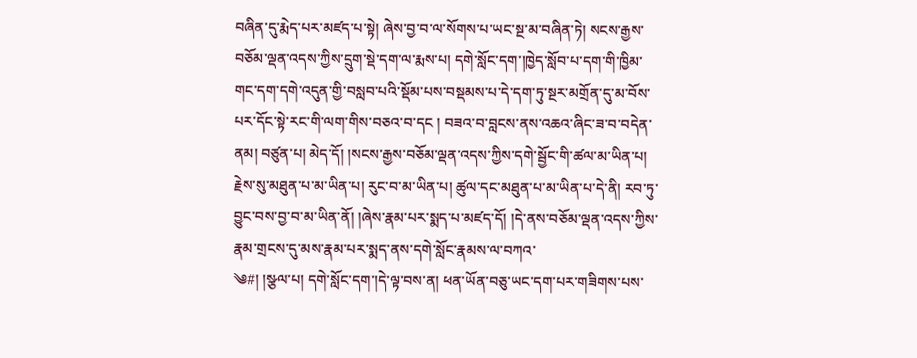བཞིན་དུ་རྨེད་པར་མཛད་པ་སྟེ། ཞེས་བྱ་བ་ལ་སོགས་པ་ཡང་སྔ་མ་བཞིན་ཏེ། སངས་རྒྱས་བཅོམ་ལྡན་འདས་ཀྱིས་དྲུག་སྡེ་དག་ལ་རྨས་པ། དགེ་སློང་དག་།ཁྱེད་སློབ་པ་དག་གི་ཁྱིམ་གང་དག་དགེ་འདུན་གྱི་བསླབ་པའི་སྡོམ་པས་བསྡམས་པ་དེ་དག་ཏུ་སྔར་མགྲོན་དུ་མ་བོས་པར་དོང་སྟེ་རང་གི་ལག་གིས་བཅའ་བ་དང ། བཟའ་བ་བླངས་ནས་འཆའ་ཞིང་ཟ་བ་བདེན་ནམ། བཙུན་པ། མེད་དོ། །སངས་རྒྱས་བཅོམ་ལྡན་འདས་ཀྱིས་དགེ་སྦྱོང་གི་ཚལ་མ་ཡིན་པ། རྗེས་སུ་མཐུན་པ་མ་ཡིན་པ། རུང་བ་མ་ཡིན་པ། ཚུལ་དང་མཐུན་པ་མ་ཡིན་པ་དེ་ནི། རབ་ཏུ་བྱུང་བས་བྱ་བ་མ་ཡིན་ནོ། །ཞེས་རྣམ་པར་སྨད་པ་མཛད་དོ། །དེ་ནས་བཅོམ་ལྡན་འདས་ཀྱིས་རྣམ་གྲངས་དུ་མས་རྣམ་པར་སྨད་ནས་དགེ་སློང་རྣམས་ལ་བཀའ་
༄#། །སྩལ་པ། དགེ་སློང་དག་།དེ་ལྟ་བས་ན། ཕན་ཡོན་བཅུ་ཡང་དག་པར་གཟིགས་པས་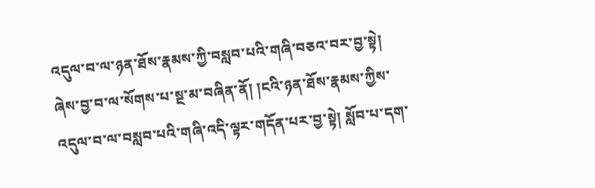འདུལ་བ་ལ་ཉན་ཐོས་རྣམས་ཀྱི་བསླབ་པའི་གཞི་བཅའ་བར་བྱ་སྟེ། ཞེས་བྱ་བ་ལ་སོགས་པ་སྔ་མ་བཞིན་ནོ། །ངའི་ཉན་ཐོས་རྣམས་ཀྱིས་འདུལ་བ་ལ་བསླབ་པའི་གཞི་འདི་ལྟར་གདོན་པར་བྱ་སྟེ། སློབ་པ་དག་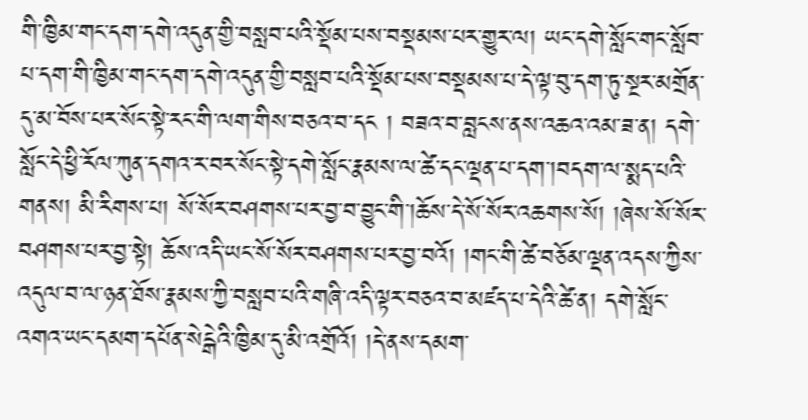གི་ཁྱིམ་གང་དག་དགེ་འདུན་གྱི་བསླབ་པའི་སྡོམ་པས་བསྡམས་པར་གྱུར་ལ། ཡང་དགེ་སློང་གང་སློབ་པ་དག་གི་ཁྱིམ་གང་དག་དགེ་འདུན་གྱི་བསླབ་པའི་སྡོམ་པས་བསྡམས་པ་དེ་ལྟ་བུ་དག་ཏུ་སྔར་མགྲོན་དུ་མ་བོས་པར་སོང་སྟེ་རང་གི་ལག་གིས་བཅའ་བ་དང ། བཟའ་བ་བླངས་ནས་འཆའ་འམ་ཟ་ན། དགེ་སློང་དེ་ཕྱི་རོལ་ཀུན་དགའ་ར་བར་སོང་སྟེ་དགེ་སློང་རྣམས་ལ་ཚེ་དང་ལྡན་པ་དག་།བདག་ལ་སྨད་པའི་གནས། མི་རིགས་པ། སོ་སོར་བཤགས་པར་བྱ་བ་བྱུང་གི་།ཆོས་དེ་སོ་སོར་འཆགས་སོ། །ཞེས་སོ་སོར་བཤགས་པར་བྱ་སྟེ། ཆོས་འདི་ཡང་སོ་སོར་བཤགས་པར་བྱ་བའོ། །གང་གི་ཚེ་བཅོམ་ལྡན་འདས་ཀྱིས་འདུལ་བ་ལ་ཉན་ཐོས་རྣམས་ཀྱི་བསླབ་པའི་གཞི་འདི་ལྟར་བཅའ་བ་མཛད་པ་དེའི་ཚེ་ན། དགེ་སློང་འགའ་ཡང་དམག་དཔོན་སེངྒེའི་ཁྱིམ་དུ་མི་འགྲོའོ། །དེ་ནས་དམག་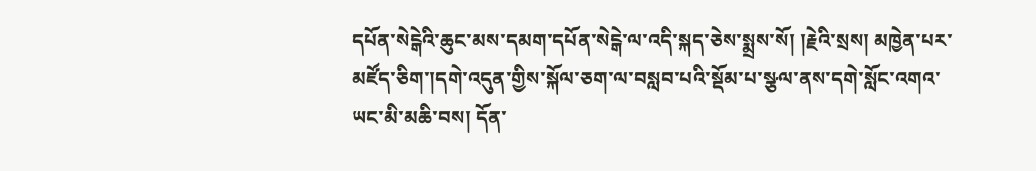དཔོན་སེངྒེའི་ཆུང་མས་དམག་དཔོན་སེངྒེ་ལ་འདི་སྐད་ཅེས་སྨྲས་སོ། །རྗེའི་སྲས། མཁྱེན་པར་མཛོད་ཅིག་།དགེ་འདུན་གྱིས་སྐོལ་ཅག་ལ་བསླབ་པའི་སྡོམ་པ་སྩལ་ནས་དགེ་སློང་འགའ་ཡང་མི་མཆི་བས། དོན་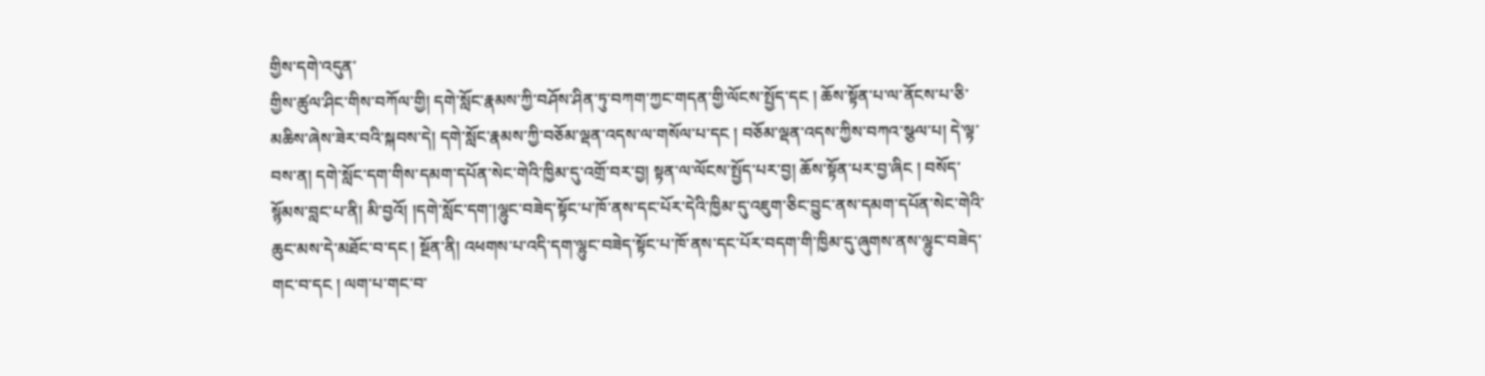གྱིས་དགེ་འདུན་
གྱིས་ཚུལ་ཤིང་གིས་བཀོལ་གྱི། དགེ་སློང་རྣམས་ཀྱི་བཤོས་ཤིན་ཏུ་བཀག་ཀྱང་གདན་གྱི་ལོངས་སྤྱོད་དང ། ཆོས་སྟོན་པ་ལ་ནོངས་པ་ཅི་མཆིས་ཞེས་ཟེར་བའི་སྐབས་དེ། དགེ་སློང་རྣམས་ཀྱི་བཅོམ་ལྡན་འདས་ལ་གསོལ་པ་དང ། བཅོམ་ལྡན་འདས་ཀྱིས་བཀའ་སྩལ་པ། དེ་ལྟ་བས་ན། དགེ་སློང་དག་གིས་དམག་དཔོན་སེང་གེའི་ཁྱིམ་དུ་འགྲོ་བར་བྱ། སྟན་ལ་ལོངས་སྤྱོད་པར་བྱ། ཆོས་སྟོན་པར་བྱ་ཞིང ། བསོད་སྙོམས་བླང་པ་ནི། མི་བྱའོ། །དགེ་སློང་དག་།ལྷུང་བཟེད་སྟོང་པ་ཁོ་ནས་དང་པོར་དེའི་ཁྱིམ་དུ་འཇུག་ཅིང་བྱུང་ནས་དམག་དཔོན་སེང་གེའི་ཆུང་མས་དེ་མཐོང་བ་དང ། སྔོན་ནི། འཕགས་པ་འདི་དག་ལྷུང་བཟེད་སྟོང་པ་ཁོ་ནས་དང་པོར་བདག་གི་ཁྱིམ་དུ་ཞུགས་ནས་ལྷུང་བཟེད་གང་བ་དང ། ལག་པ་གང་བ་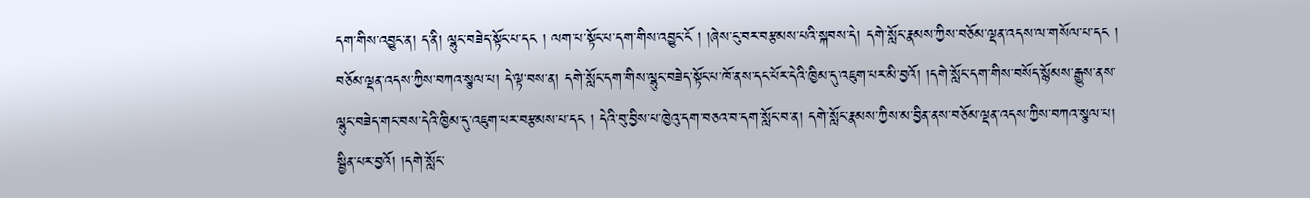དག་གིས་འབྱུང་ན། ད་ནི། ལྷུང་བཟེད་སྟོང་པ་དང ། ལག་པ་སྟོང་པ་དག་གིས་འབྱུང་ངོ ། །ཞེས་ངུ་བར་བརྩམས་པའི་སྐབས་དེ། དགེ་སློང་རྣམས་ཀྱིས་བཅོམ་ལྡན་འདས་ལ་གསོལ་པ་དང ། བཅོམ་ལྡན་འདས་ཀྱིས་བཀའ་སྩལ་པ། དེ་ལྟ་བས་ན། དགེ་སློང་དག་གིས་ལྷུང་བཟེད་སྟོང་པ་ཁོ་ནས་དང་པོར་དེའི་ཁྱིམ་དུ་འཇུག་པར་མི་བྱའོ། །དགེ་སློང་དག་གིས་བསོད་སྙོམས་རྒྱུས་ནས་ལྷུང་བཟེད་གང་བས་དེའི་ཁྱིམ་དུ་འཇུག་པར་བརྩམས་པ་དང ། དེའི་བུ་བྱིས་པ་ཁྱེའུ་དག་བཅའ་བ་དག་སློང་བ་ན། དགེ་སློང་རྣམས་ཀྱིས་མ་བྱིན་ནས་བཅོམ་ལྡན་འདས་ཀྱིས་བཀའ་སྩལ་པ། སྦྱིན་པར་བྱའོ། །དགེ་སློང་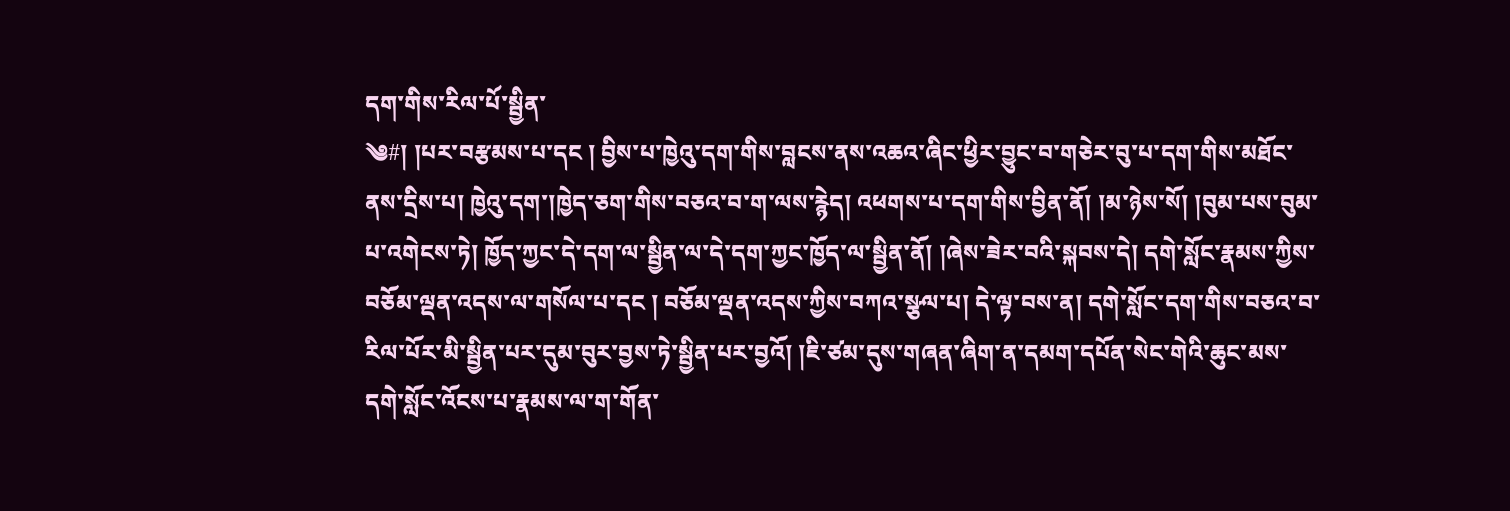དག་གིས་རིལ་པོ་སྦྱིན་
༄#། །པར་བརྩམས་པ་དང ། བྱིས་པ་ཁྱེའུ་དག་གིས་བླངས་ནས་འཆའ་ཞིང་ཕྱིར་བྱུང་བ་གཅེར་བུ་པ་དག་གིས་མཐོང་ནས་དྲིས་པ། ཁྱེའུ་དག་།ཁྱེད་ཅག་གིས་བཅའ་བ་ག་ལས་རྙེད། འཕགས་པ་དག་གིས་བྱིན་ནོ། །མ་ཉེས་སོ། །བུམ་པས་བུམ་པ་འགེངས་ཏེ། ཁྱོད་ཀྱང་དེ་དག་ལ་སྦྱིན་ལ་དེ་དག་ཀྱང་ཁྱོད་ལ་སྦྱིན་ནོ། །ཞེས་ཟེར་བའི་སྐབས་དེ། དགེ་སློང་རྣམས་ཀྱིས་བཅོམ་ལྡན་འདས་ལ་གསོལ་པ་དང ། བཅོམ་ལྡན་འདས་ཀྱིས་བཀའ་སྩལ་པ། དེ་ལྟ་བས་ན། དགེ་སློང་དག་གིས་བཅའ་བ་རིལ་པོར་མི་སྦྱིན་པར་དུམ་བུར་བྱས་ཏེ་སྦྱིན་པར་བྱའོ། །ཇི་ཙམ་དུས་གཞན་ཞིག་ན་དམག་དཔོན་སེང་གེའི་ཆུང་མས་དགེ་སློང་འོངས་པ་རྣམས་ལ་ག་གོན་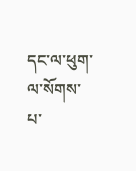དང་ལ་ཕུག་ལ་སོགས་པ་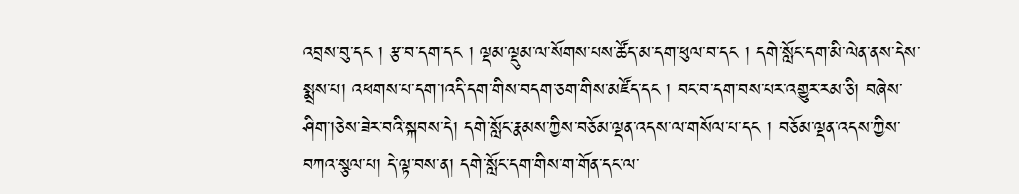འབྲས་བུ་དང ། རྩ་བ་དག་དང ། ལྡམ་ལྡུམ་ལ་སོགས་པས་ཚོད་མ་དག་ཕུལ་བ་དང ། དགེ་སློང་དག་མི་ལེན་ནས་དེས་སྨྲས་པ། འཕགས་པ་དག་།འདི་དག་གིས་བདག་ཅག་གིས་མཛོད་དང ། བང་བ་དག་བས་པར་འགྱུར་རམ་ཅི། བཞེས་ཤིག་།ཅེས་ཟེར་བའི་སྐབས་དེ། དགེ་སློང་རྣམས་ཀྱིས་བཅོམ་ལྡན་འདས་ལ་གསོལ་པ་དང ། བཅོམ་ལྡན་འདས་ཀྱིས་བཀའ་སྩལ་པ། དེ་ལྟ་བས་ན། དགེ་སློང་དག་གིས་ག་གོན་དང་ལ་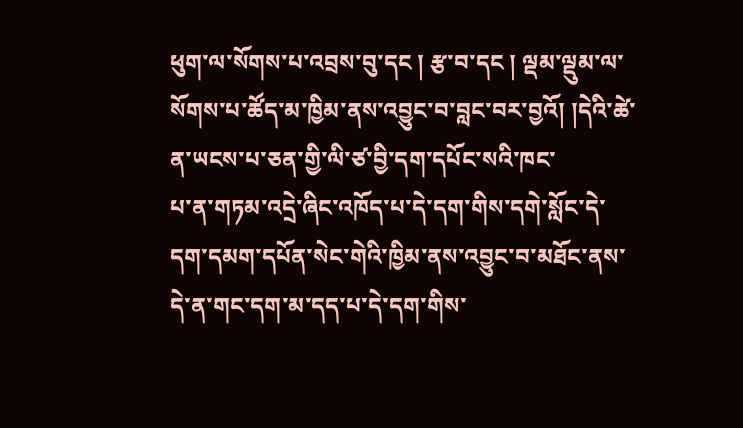ཕུག་ལ་སོགས་པ་འབྲས་བུ་དང ། རྩ་བ་དང ། ལྡམ་ལྡུམ་ལ་སོགས་པ་ཚོད་མ་ཁྱིམ་ནས་འབྱུང་བ་བླང་བར་བྱའོ། །དེའི་ཚེ་ན་ཡངས་པ་ཅན་གྱི་ལི་ཙ་བྱི་དག་དཔོང་སའི་ཁང་
པ་ན་གཏམ་འདྲེ་ཞིང་འཁོད་པ་དེ་དག་གིས་དགེ་སློང་དེ་དག་དམག་དཔོན་སེང་གེའི་ཁྱིམ་ནས་འབྱུང་བ་མཐོང་ནས་དེ་ན་གང་དག་མ་དད་པ་དེ་དག་གིས་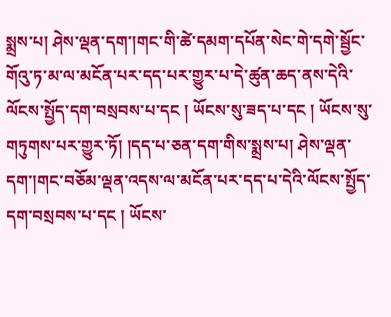སྨྲས་པ། ཤེས་ལྡན་དག་།གང་གི་ཚེ་དམག་དཔོན་སེང་གེ་དགེ་སྦྱོང་གོའུ་ཏ་མ་ལ་མངོན་པར་དད་པར་གྱུར་པ་དེ་ཚུན་ཆད་ནས་དེའི་ལོངས་སྤྱོད་དག་བསྲབས་པ་དང ། ཡོངས་སུ་ཟད་པ་དང ། ཡོངས་སུ་གཏུགས་པར་གྱུར་ཏོ། །དད་པ་ཅན་དག་གིས་སྨྲས་པ། ཤེས་ལྡན་དག་།གང་བཅོམ་ལྡན་འདས་ལ་མངོན་པར་དད་པ་དེའི་ལོངས་སྤྱོད་དག་བསྲབས་པ་དང ། ཡོངས་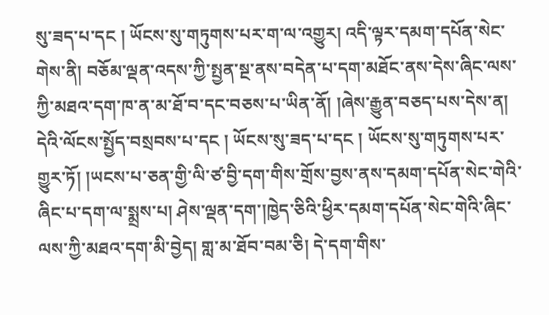སུ་ཟད་པ་དང ། ཡོངས་སུ་གཏུགས་པར་ག་ལ་འགྱུར། འདི་ལྟར་དམག་དཔོན་སེང་གེས་ནི། བཅོམ་ལྡན་འདས་ཀྱི་སྤྱན་སྔ་ནས་བདེན་པ་དག་མཐོང་ནས་དེས་ཞིང་ལས་ཀྱི་མཐའ་དག་ཁ་ན་མ་ཐོ་བ་དང་བཅས་པ་ཡིན་ནོ། །ཞེས་རྒྱུན་བཅད་པས་དེས་ན། དེའི་ལོངས་སྤྱོད་བསྲབས་པ་དང ། ཡོངས་སུ་ཟད་པ་དང ། ཡོངས་སུ་གཏུགས་པར་གྱུར་ཏོ། །ཡངས་པ་ཅན་གྱི་ལི་ཙ་བྱི་དག་གིས་གྲོས་བྱས་ནས་དམག་དཔོན་སེང་གེའི་ཞིང་པ་དག་ལ་སྨྲས་པ། ཤེས་ལྡན་དག་།ཁྱེད་ཅིའི་ཕྱིར་དམག་དཔོན་སེང་གེའི་ཞིང་ལས་ཀྱི་མཐའ་དག་མི་བྱེད། གླ་མ་ཐོབ་བམ་ཅི། དེ་དག་གིས་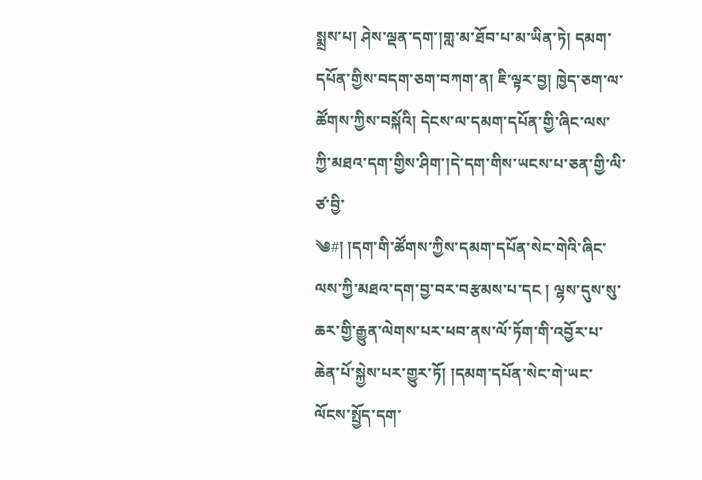སྨྲས་པ། ཤེས་ལྡན་དག་།གླ་མ་ཐོབ་པ་མ་ཡིན་ཏེ། དམག་དཔོན་གྱིས་བདག་ཅག་བཀག་ན། ཇི་ལྟར་བྱ། ཁྱེད་ཅག་ལ་ཚོགས་ཀྱིས་བསྐོའི། དེངས་ལ་དམག་དཔོན་གྱི་ཞིང་ལས་ཀྱི་མཐའ་དག་གྱིས་ཤིག་།དེ་དག་གིས་ཡངས་པ་ཅན་གྱི་ལི་ཙ་བྱི་
༄#། །དག་གི་ཚོགས་ཀྱིས་དམག་དཔོན་སེང་གེའི་ཞིང་ལས་ཀྱི་མཐའ་དག་བྱ་བར་བརྩམས་པ་དང ། ལྷས་དུས་སུ་ཆར་གྱི་རྒྱུན་ལེགས་པར་ཕབ་ནས་ལོ་ཏོག་གི་འབྱོར་པ་ཆེན་པོ་སྐྱེས་པར་གྱུར་ཏོ། །དམག་དཔོན་སེང་གེ་ཡང་ལོངས་སྤྱོད་དག་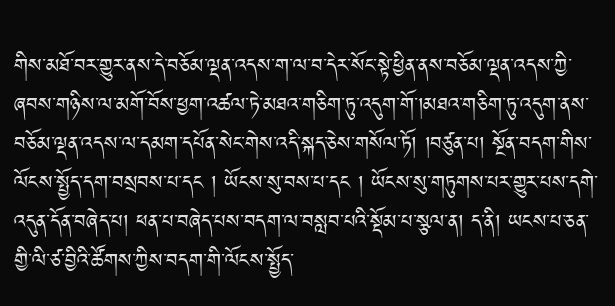གིས་མཐོ་བར་གྱུར་ནས་དེ་བཅོམ་ལྡན་འདས་ག་ལ་བ་དེར་སོང་སྟེ་ཕྱིན་ནས་བཅོམ་ལྡན་འདས་ཀྱི་ཞབས་གཉིས་ལ་མགོ་བོས་ཕྱག་འཚལ་ཏེ་མཐའ་གཅིག་ཏུ་འདུག་གོ་།མཐའ་གཅིག་ཏུ་འདུག་ནས་བཅོམ་ལྡན་འདས་ལ་དམག་དཔོན་སེང་གེས་འདི་སྐད་ཅེས་གསོལ་ཏོ། །བཙུན་པ། སྔོན་བདག་གིས་ལོངས་སྤྱོད་དག་བསྲབས་པ་དང ། ཡོངས་སུ་བས་པ་དང ། ཡོངས་སུ་གཏུགས་པར་གྱུར་པས་དགེ་འདུན་དོན་བཞེད་པ། ཕན་པ་བཞེད་པས་བདག་ལ་བསླབ་པའི་སྡོམ་པ་སྩལ་ན། ད་ནི། ཡངས་པ་ཅན་གྱི་ལི་ཙ་བྱིའི་ཚོགས་ཀྱིས་བདག་གི་ལོངས་སྤྱོད་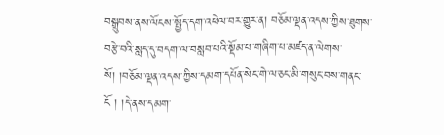བསྒྲུབས་ནས་ལོངས་སྤྱོད་དག་འཕེལ་བར་གྱུར་ན། བཅོམ་ལྡན་འདས་ཀྱིས་ཐུགས་བརྩེ་བའི་སླད་དུ་བདག་ལ་བསླབ་པའི་སྡོམ་པ་གཞིག་པ་མཛད་ན་ལེགས་སོ། །བཅོམ་ལྡན་འདས་ཀྱིས་དམག་དཔོན་སེང་གེ་ལ་ཅང་མི་གསུང་བས་གནང་ངོ ། །དེ་ནས་དམག་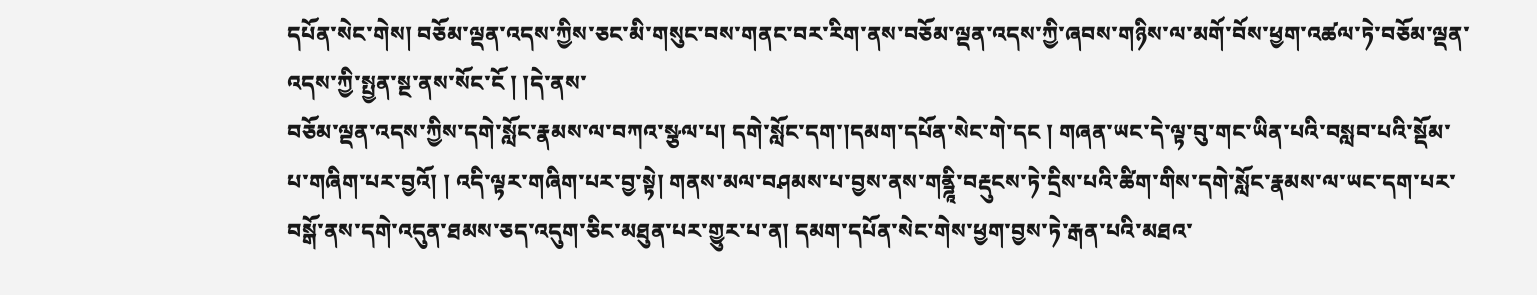དཔོན་སེང་གེས། བཅོམ་ལྡན་འདས་ཀྱིས་ཅང་མི་གསུང་བས་གནང་བར་རིག་ནས་བཅོམ་ལྡན་འདས་ཀྱི་ཞབས་གཉིས་ལ་མགོ་བོས་ཕྱག་འཚལ་ཏེ་བཅོམ་ལྡན་འདས་ཀྱི་སྤྱན་སྔ་ནས་སོང་ངོ ། །དེ་ནས་
བཅོམ་ལྡན་འདས་ཀྱིས་དགེ་སློང་རྣམས་ལ་བཀའ་སྩལ་པ། དགེ་སློང་དག་།དམག་དཔོན་སེང་གེ་དང ། གཞན་ཡང་དེ་ལྟ་བུ་གང་ཡིན་པའི་བསླབ་པའི་སྡོམ་པ་གཞིག་པར་བྱའོ། ། འདི་ལྟར་གཞིག་པར་བྱ་སྟེ། གནས་མལ་བཤམས་པ་བྱས་ནས་གནྜཱི་བརྡུངས་ཏེ་དྲིས་པའི་ཚིག་གིས་དགེ་སློང་རྣམས་ལ་ཡང་དག་པར་བསྒོ་ནས་དགེ་འདུན་ཐམས་ཅད་འདུག་ཅིང་མཐུན་པར་གྱུར་པ་ན། དམག་དཔོན་སེང་གེས་ཕྱག་བྱས་ཏེ་རྒན་པའི་མཐའ་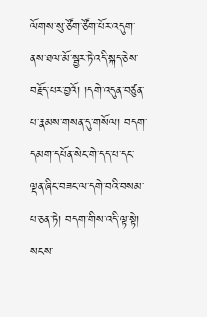ལོགས་སུ་ཙོག་ཙོག་པོར་འདུག་ནས་ཐལ་མོ་སྦྱར་ཏེ་འདི་སྐད་ཅེས་བརྗོད་པར་བྱའོ། །དགེ་འདུན་བཙུན་པ་རྣམས་གསན་དུ་གསོལ། བདག་དམག་དཔོན་སེང་གེ་དད་པ་དང་ལྡན་ཞིང་བཟང་ལ་དགེ་བའི་བསམ་པ་ཅན་ཏེ། བདག་གིས་འདི་ལྟ་སྟེ། སངས་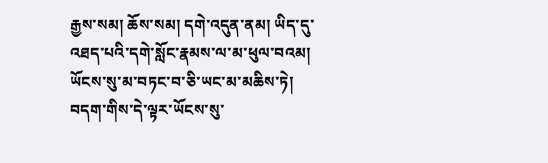རྒྱས་སམ། ཆོས་སམ། དགེ་འདུན་ནམ། ཡིད་དུ་འཐད་པའི་དགེ་སློང་རྣམས་ལ་མ་ཕུལ་བའམ། ཡོངས་སུ་མ་བཏང་བ་ཅི་ཡང་མ་མཆིས་ཏེ། བདག་གིས་དེ་ལྟར་ཡོངས་སུ་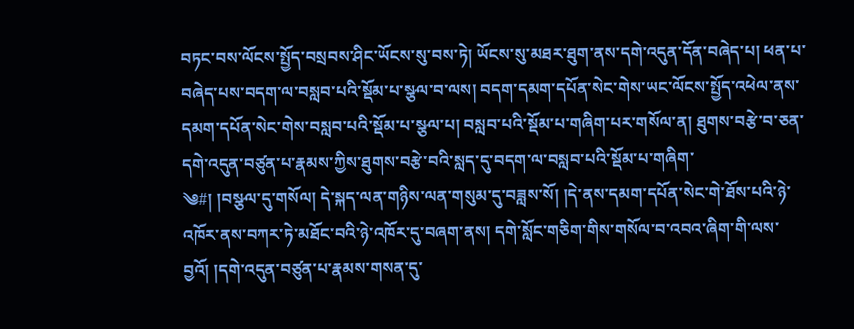བཏང་བས་ལོངས་སྤྱོད་བསྲབས་ཤིང་ཡོངས་སུ་བས་ཏེ། ཡོངས་སུ་མཐར་ཐུག་ནས་དགེ་འདུན་དོན་བཞེད་པ། ཕན་པ་བཞེད་པས་བདག་ལ་བསླབ་པའི་སྡོམ་པ་སྩལ་བ་ལས། བདག་དམག་དཔོན་སེང་གེས་ཡང་ལོངས་སྤྱོད་འཕེལ་ནས་དམག་དཔོན་སེང་གེས་བསླབ་པའི་སྡོམ་པ་སྩལ་པ། བསླབ་པའི་སྡོམ་པ་གཞིག་པར་གསོལ་ན། ཐུགས་བརྩེ་བ་ཅན་དགེ་འདུན་བཙུན་པ་རྣམས་ཀྱིས་ཐུགས་བརྩེ་བའི་སླད་དུ་བདག་ལ་བསླབ་པའི་སྡོམ་པ་གཞིག་
༄#། །བསྩལ་དུ་གསོལ། དེ་སྐད་ལན་གཉིས་ལན་གསུམ་དུ་བཟླས་སོ། །དེ་ནས་དམག་དཔོན་སེང་གེ་ཐོས་པའི་ཉེ་འཁོར་ནས་བཀར་ཏེ་མཐོང་བའི་ཉེ་འཁོར་དུ་བཞག་ནས། དགེ་སློང་གཅིག་གིས་གསོལ་བ་འབའ་ཞིག་གི་ལས་བྱའོ། །དགེ་འདུན་བཙུན་པ་རྣམས་གསན་དུ་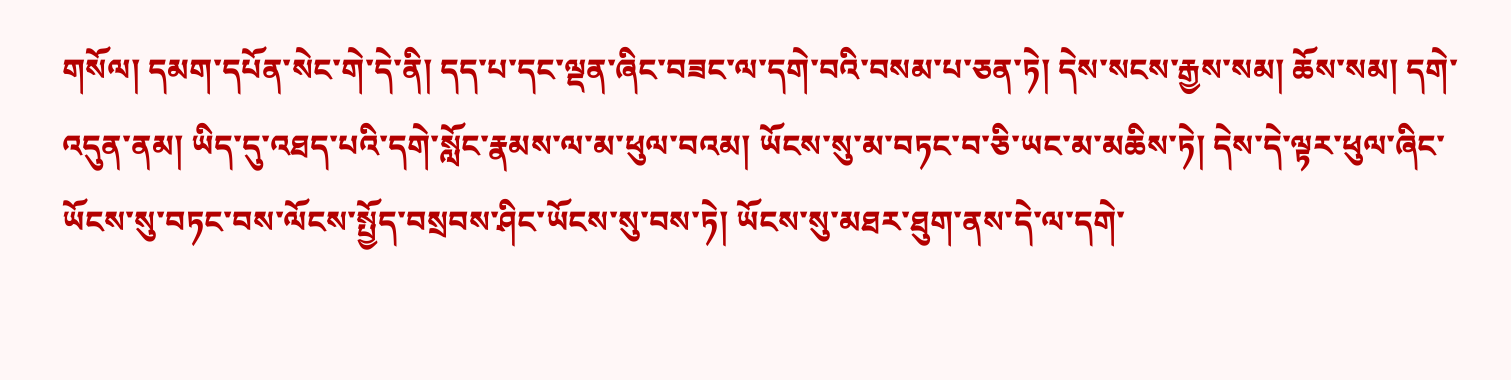གསོལ། དམག་དཔོན་སེང་གེ་དེ་ནི། དད་པ་དང་ལྡན་ཞིང་བཟང་ལ་དགེ་བའི་བསམ་པ་ཅན་ཏེ། དེས་སངས་རྒྱས་སམ། ཆོས་སམ། དགེ་འདུན་ནམ། ཡིད་དུ་འཐད་པའི་དགེ་སློང་རྣམས་ལ་མ་ཕུལ་བའམ། ཡོངས་སུ་མ་བཏང་བ་ཅི་ཡང་མ་མཆིས་ཏེ། དེས་དེ་ལྟར་ཕུལ་ཞིང་ཡོངས་སུ་བཏང་བས་ལོངས་སྤྱོད་བསྲབས་ཤིང་ཡོངས་སུ་བས་ཏེ། ཡོངས་སུ་མཐར་ཐུག་ནས་དེ་ལ་དགེ་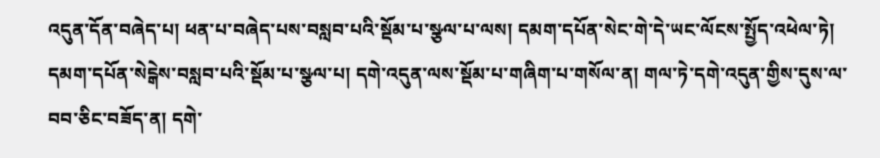འདུན་དོན་བཞེད་པ། ཕན་པ་བཞེད་པས་བསླབ་པའི་སྡོམ་པ་སྩལ་པ་ལས། དམག་དཔོན་སེང་གེ་དེ་ཡང་ལོངས་སྤྱོད་འཕེལ་ཏེ། དམག་དཔོན་སེངྒེས་བསླབ་པའི་སྡོམ་པ་སྩལ་པ། དགེ་འདུན་ལས་སྡོམ་པ་གཞིག་པ་གསོལ་ན། གལ་ཏེ་དགེ་འདུན་གྱིས་དུས་ལ་བབ་ཅིང་བཟོད་ན། དགེ་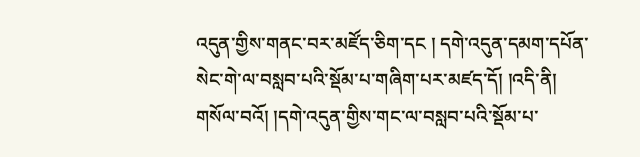འདུན་གྱིས་གནང་བར་མཛོད་ཅིག་དང ། དགེ་འདུན་དམག་དཔོན་སེང་གེ་ལ་བསླབ་པའི་སྡོམ་པ་གཞིག་པར་མཛད་དོ། །འདི་ནི། གསོལ་བའོ། །དགེ་འདུན་གྱིས་གང་ལ་བསླབ་པའི་སྡོམ་པ་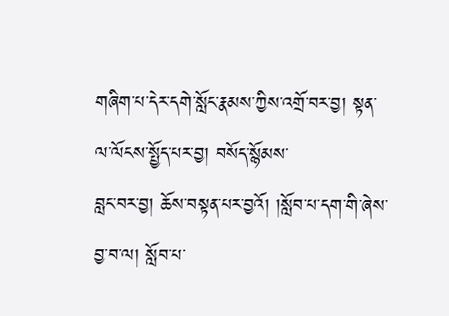གཞིག་པ་དེར་དགེ་སློང་རྣམས་ཀྱིས་འགྲོ་བར་བྱ། སྟན་ལ་ལོངས་སྤྱོད་པར་བྱ། བསོད་སྙོམས་
བླང་བར་བྱ། ཆོས་བསྟན་པར་བྱའོ། །སློབ་པ་དག་གི་ཞེས་བྱ་བ་ལ། སློབ་པ་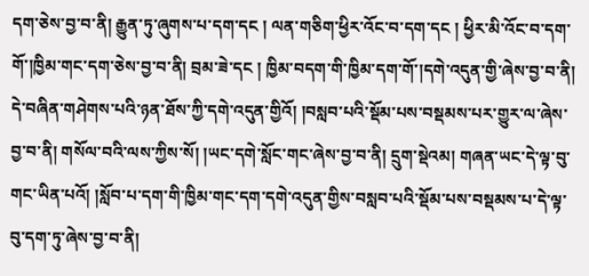དག་ཅེས་བྱ་བ་ནི། རྒྱུན་ཏུ་ཞུགས་པ་དག་དང ། ལན་གཅིག་ཕྱིར་འོང་བ་དག་དང ། ཕྱིར་མི་འོང་བ་དག་གོ་།ཁྱིམ་གང་དག་ཅེས་བྱ་བ་ནི། བྲམ་ཟེ་དང ། ཁྱིམ་བདག་གི་ཁྱིམ་དག་གོ་།དགེ་འདུན་གྱི་ཞེས་བྱ་བ་ནི། དེ་བཞིན་གཤེགས་པའི་ཉན་ཐོས་ཀྱི་དགེ་འདུན་གྱིའོ། །བསླབ་པའི་སྡོམ་པས་བསྡམས་པར་གྱུར་ལ་ཞེས་བྱ་བ་ནི། གསོལ་བའི་ལས་ཀྱིས་སོ། །ཡང་དགེ་སློང་གང་ཞེས་བྱ་བ་ནི། དྲུག་སྡེའམ། གཞན་ཡང་དེ་ལྟ་བུ་གང་ཡིན་པའོ། །སློབ་པ་དག་གི་ཁྱིམ་གང་དག་དགེ་འདུན་གྱིས་བསླབ་པའི་སྡོམ་པས་བསྡམས་པ་དེ་ལྟ་བུ་དག་ཏུ་ཞེས་བྱ་བ་ནི།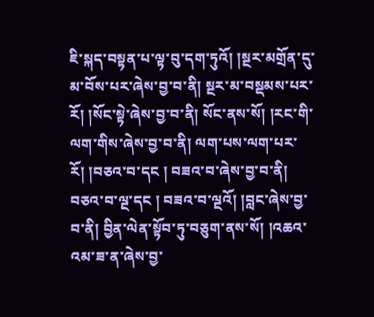ཇི་སྐད་བསྟན་པ་ལྟ་བུ་དག་ཏུའོ། །སྔར་མགྲོན་དུ་མ་བོས་པར་ཞེས་བྱ་བ་ནི། སྔར་མ་བསྡམས་པར་རོ། །སོང་སྟེ་ཞེས་བྱ་བ་ནི། སོང་ནས་སོ། །རང་གི་ལག་གིས་ཞེས་བྱ་བ་ནི། ལག་པས་ལག་པར་རོ། །བཅའ་བ་དང ། བཟའ་བ་ཞེས་བྱ་བ་ནི། བཅའ་བ་ལྔ་དང ། བཟའ་བ་ལྔའོ། །བླང་ཞེས་བྱ་བ་ནི། བྱིན་ལེན་སྟོབ་ཏུ་བཅུག་ནས་སོ། །འཆའ་འམ་ཟ་ན་ཞེས་བྱ་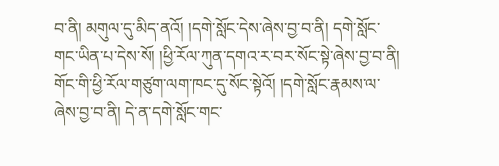བ་ནི། མགུལ་དུ་མིད་ནའོ། །དགེ་སློང་དེས་ཞེས་བྱ་བ་ནི། དགེ་སློང་གང་ཡིན་པ་དེས་སོ། །ཕྱི་རོལ་ཀུན་དགའ་ར་བར་སོང་སྟེ་ཞེས་བྱ་བ་ནི། གོང་གི་ཕྱི་རོལ་གཙུག་ལག་ཁང་དུ་སོང་སྟེའོ། །དགེ་སློང་རྣམས་ལ་ཞེས་བྱ་བ་ནི། དེ་ན་དགེ་སློང་གང་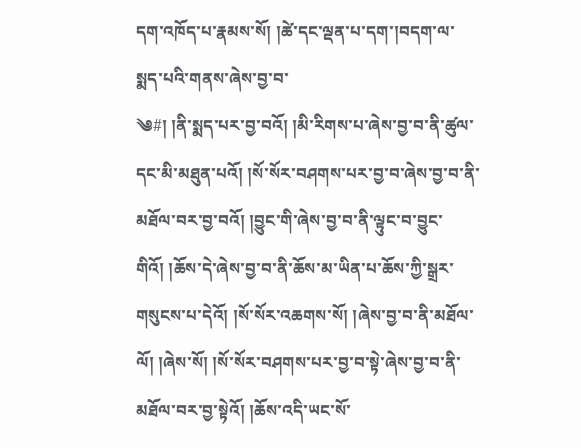དག་འཁོད་པ་རྣམས་སོ། །ཚེ་དང་ལྡན་པ་དག་།བདག་ལ་སྨད་པའི་གནས་ཞེས་བྱ་བ་
༄#། །ནི་སྨད་པར་བྱ་བའོ། །མི་རིགས་པ་ཞེས་བྱ་བ་ནི་ཚུལ་དང་མི་མཐུན་པའོ། །སོ་སོར་བཤགས་པར་བྱ་བ་ཞེས་བྱ་བ་ནི་མཐོལ་བར་བྱ་བའོ། །བྱུང་གི་ཞེས་བྱ་བ་ནི་ལྟུང་བ་བྱུང་གིའོ། །ཆོས་དེ་ཞེས་བྱ་བ་ནི་ཆོས་མ་ཡིན་པ་ཆོས་ཀྱི་སྒྲར་གསུངས་པ་དེའོ། །སོ་སོར་འཆགས་སོ། །ཞེས་བྱ་བ་ནི་མཐོལ་ལོ། །ཞེས་སོ། །སོ་སོར་བཤགས་པར་བྱ་བ་སྟེ་ཞེས་བྱ་བ་ནི་མཐོལ་བར་བྱ་སྟེའོ། །ཆོས་འདི་ཡང་སོ་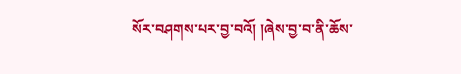སོར་བཤགས་པར་བྱ་བའོ། །ཞེས་བྱ་བ་ནི་ཆོས་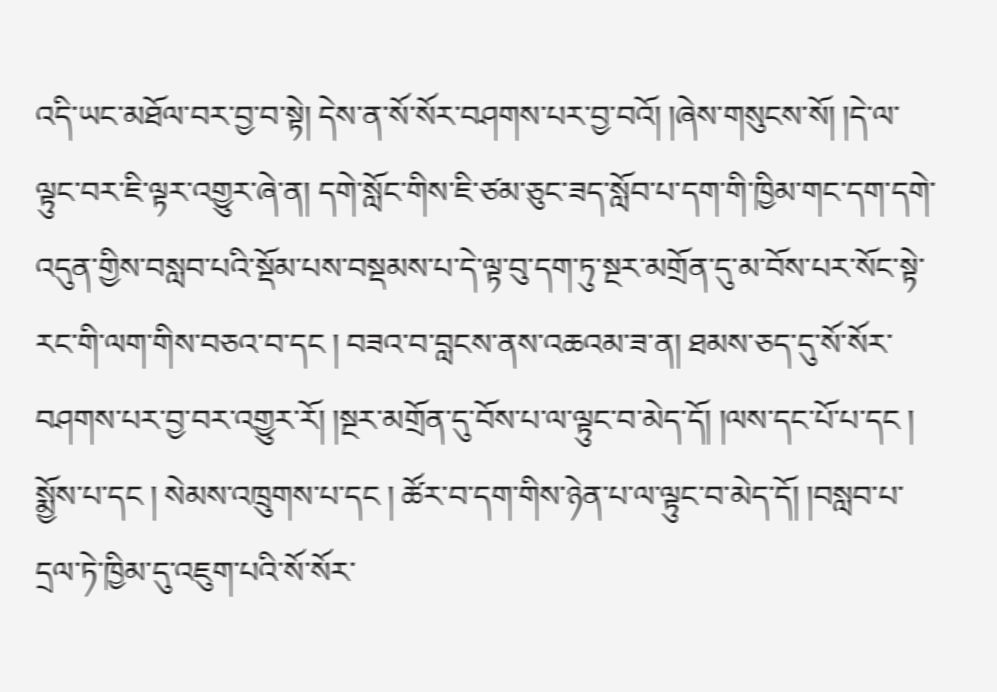འདི་ཡང་མཐོལ་བར་བྱ་བ་སྟེ། དེས་ན་སོ་སོར་བཤགས་པར་བྱ་བའོ། །ཞེས་གསུངས་སོ། །དེ་ལ་ལྟུང་བར་ཇི་ལྟར་འགྱུར་ཞེ་ན། དགེ་སློང་གིས་ཇི་ཙམ་ཅུང་ཟད་སློབ་པ་དག་གི་ཁྱིམ་གང་དག་དགེ་འདུན་གྱིས་བསླབ་པའི་སྡོམ་པས་བསྡམས་པ་དེ་ལྟ་བུ་དག་ཏུ་སྔར་མགྲོན་དུ་མ་བོས་པར་སོང་སྟེ་རང་གི་ལག་གིས་བཅའ་བ་དང ། བཟའ་བ་བླངས་ནས་འཆའམ་ཟ་ན། ཐམས་ཅད་དུ་སོ་སོར་བཤགས་པར་བྱ་བར་འགྱུར་རོ། །སྔར་མགྲོན་དུ་བོས་པ་ལ་ལྟུང་བ་མེད་དོ། །ལས་དང་པོ་པ་དང ། སྨྱོས་པ་དང ། སེམས་འཁྲུགས་པ་དང ། ཚོར་བ་དག་གིས་ཉེན་པ་ལ་ལྟུང་བ་མེད་དོ། །བསླབ་པ་དྲལ་ཏེ་ཁྱིམ་དུ་འཇུག་པའི་སོ་སོར་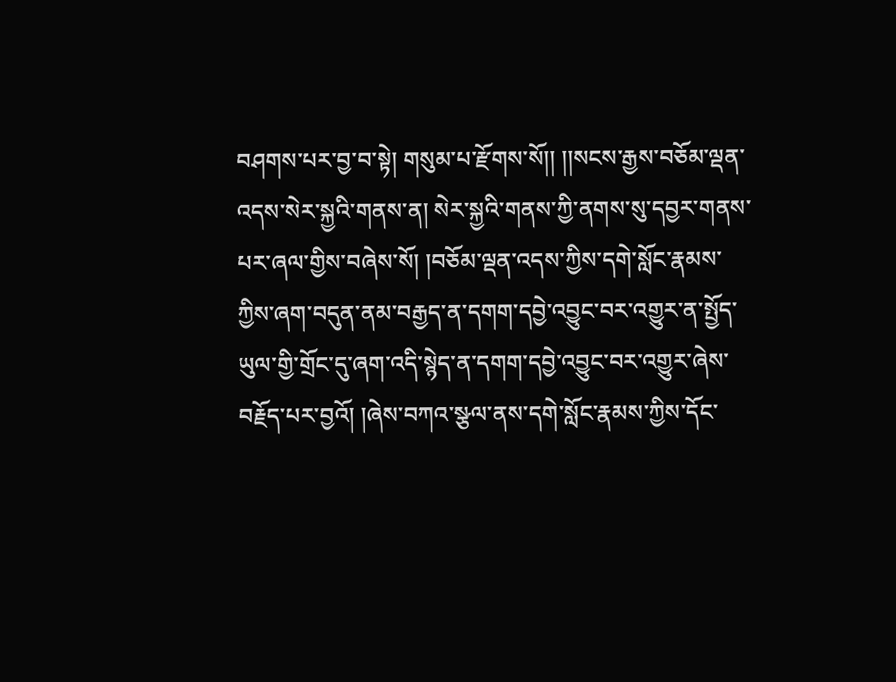བཤགས་པར་བྱ་བ་སྟེ། གསུམ་པ་རྫོགས་སོ།། །།སངས་རྒྱས་བཅོམ་ལྡན་འདས་སེར་སྐྱའི་གནས་ན། སེར་སྐྱའི་གནས་ཀྱི་ནགས་སུ་དབྱར་གནས་
པར་ཞལ་གྱིས་བཞེས་སོ། །བཅོམ་ལྡན་འདས་ཀྱིས་དགེ་སློང་རྣམས་ཀྱིས་ཞག་བདུན་ནམ་བརྒྱད་ན་དགག་དབྱེ་འབྱུང་བར་འགྱུར་ན་སྤྱོད་ཡུལ་གྱི་གྲོང་དུ་ཞག་འདི་སྙེད་ན་དགག་དབྱེ་འབྱུང་བར་འགྱུར་ཞེས་བརྗོད་པར་བྱའོ། །ཞེས་བཀའ་སྩལ་ནས་དགེ་སློང་རྣམས་ཀྱིས་དོང་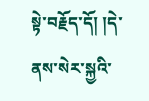སྟེ་བརྗོད་དོ། །དེ་ནས་སེར་སྐྱའི་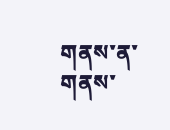གནས་ན་གནས་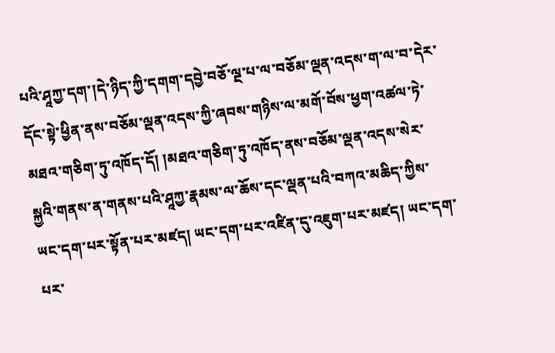པའི་ཤཱཀྱ་དག་།དེ་ཉིད་ཀྱི་དགག་དབྱེ་བཅོ་ལྔ་པ་ལ་བཅོམ་ལྡན་འདས་ག་ལ་བ་དེར་དོང་སྟེ་ཕྱིན་ནས་བཅོམ་ལྡན་འདས་ཀྱི་ཞབས་གཉིས་ལ་མགོ་བོས་ཕྱག་འཚལ་ཏེ་མཐའ་གཅིག་ཏུ་འཁོད་དོ། །མཐའ་གཅིག་ཏུ་འཁོད་ནས་བཅོམ་ལྡན་འདས་སེར་སྐྱའི་གནས་ན་གནས་པའི་ཤཱཀྱ་རྣམས་ལ་ཆོས་དང་ལྡན་པའི་བཀའ་མཆིད་ཀྱིས་ཡང་དག་པར་སྟོན་པར་མཛད། ཡང་དག་པར་འཛིན་དུ་འཇུག་པར་མཛད། ཡང་དག་པར་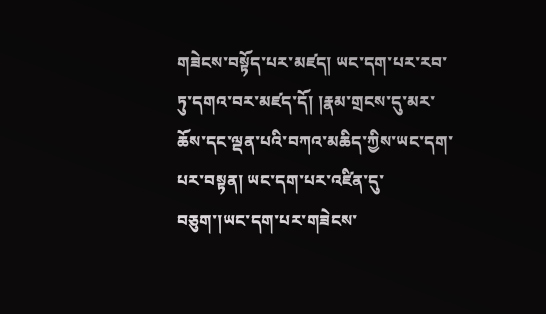གཟེངས་བསྟོད་པར་མཛད། ཡང་དག་པར་རབ་ཏུ་དགའ་བར་མཛད་དོ། །རྣམ་གྲངས་དུ་མར་ཆོས་དང་ལྡན་པའི་བཀའ་མཆིད་ཀྱིས་ཡང་དག་པར་བསྟན། ཡང་དག་པར་འཛིན་དུ་བཅུག་།ཡང་དག་པར་གཟེངས་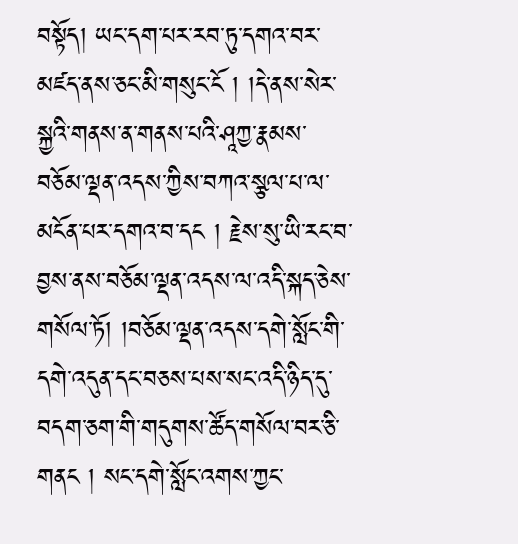བསྟོད། ཡང་དག་པར་རབ་ཏུ་དགའ་བར་མཛད་ནས་ཅང་མི་གསུང་ངོ ། །དེ་ནས་སེར་སྐྱའི་གནས་ན་གནས་པའི་ཤཱཀྱ་རྣམས་བཅོམ་ལྡན་འདས་ཀྱིས་བཀའ་སྩལ་པ་ལ་མངོན་པར་དགའ་བ་དང ། རྗེས་སུ་ཡི་རང་བ་བྱས་ནས་བཅོམ་ལྡན་འདས་ལ་འདི་སྐད་ཅེས་གསོལ་ཏོ། །བཅོམ་ལྡན་འདས་དགེ་སློང་གི་དགེ་འདུན་དང་བཅས་པས་སང་འདི་ཉིད་དུ་བདག་ཅག་གི་གདུགས་ཚོད་གསོལ་བར་ཅི་གནང ། སང་དགེ་སློང་འགས་ཀྱང་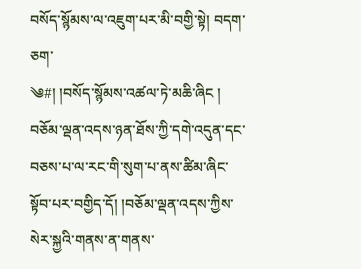བསོད་སྙོམས་ལ་འཇུག་པར་མི་བགྱི་སྟེ། བདག་ཅག་
༄#། །བསོད་སྙོམས་འཚལ་ཏེ་མཆི་ཞིང ། བཅོམ་ལྡན་འདས་ཉན་ཐོས་ཀྱི་དགེ་འདུན་དང་བཅས་པ་ལ་རང་གི་སུག་པ་ནས་ཚིམ་ཞིང་སྟོབ་པར་བགྱིད་དོ། །བཅོམ་ལྡན་འདས་ཀྱིས་སེར་སྐྱའི་གནས་ན་གནས་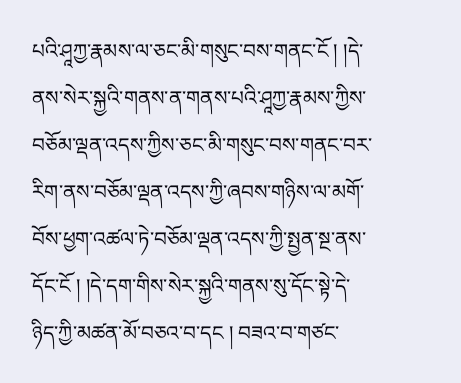པའི་ཤཱཀྱ་རྣམས་ལ་ཅང་མི་གསུང་བས་གནང་ངོ ། །དེ་ནས་སེར་སྐྱའི་གནས་ན་གནས་པའི་ཤཱཀྱ་རྣམས་ཀྱིས་བཅོམ་ལྡན་འདས་ཀྱིས་ཅང་མི་གསུང་བས་གནང་བར་རིག་ནས་བཅོམ་ལྡན་འདས་ཀྱི་ཞབས་གཉིས་ལ་མགོ་བོས་ཕྱག་འཚལ་ཏེ་བཅོམ་ལྡན་འདས་ཀྱི་སྤྱན་སྔ་ནས་དོང་ངོ ། །དེ་དག་གིས་སེར་སྐྱའི་གནས་སུ་དོང་སྟེ་དེ་ཉིད་ཀྱི་མཚན་མོ་བཅའ་བ་དང ། བཟའ་བ་གཙང་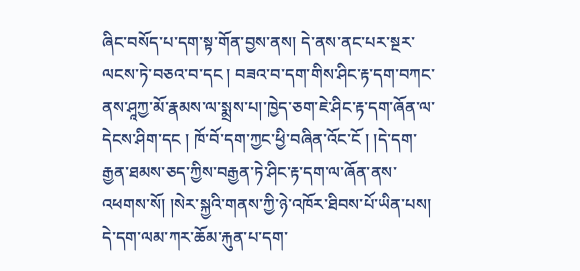ཞིང་བསོད་པ་དག་སྟ་གོན་བྱས་ནས། དེ་ནས་ནང་པར་སྔར་ལངས་ཏེ་བཅའ་བ་དང ། བཟའ་བ་དག་གིས་ཤིང་རྟ་དག་བཀང་ནས་ཤཱཀྱ་མོ་རྣམས་ལ་སྨྲས་པ།་ཁྱེད་ཅག་ཇེ་ཤིང་རྟ་དག་ཞོན་ལ་དེངས་ཤིག་དང ། ཁོ་བོ་དག་ཀྱང་ཕྱི་བཞིན་འོང་ངོ ། །དེ་དག་རྒྱན་ཐམས་ཅད་ཀྱིས་བརྒྱན་ཏེ་ཤིང་རྟ་དག་ལ་ཞོན་ནས་འཕགས་སོ། །སེར་སྐྱའི་གནས་ཀྱི་ཉེ་འཁོར་ཐིབས་པོ་ཡིན་པས། དེ་དག་ལམ་ཀར་ཆོམ་རྐུན་པ་དག་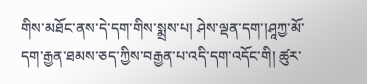གིས་མཐོང་ནས་དེ་དག་གིས་སྨྲས་པ། ཤེས་ལྡན་དག་།ཤཱཀྱ་མོ་དག་རྒྱན་ཐམས་ཅད་ཀྱིས་བརྒྱན་པ་འདི་དག་འདོང་གི། ཚུར་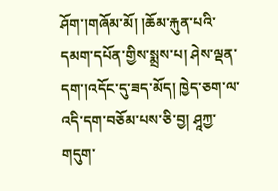ཤོག་།གཞོམ་མོ། །ཆོམ་རྐུན་པའི་དམག་དཔོན་གྱིས་སྨྲས་པ། ཤེས་ལྡན་དག་།འདོང་དུ་ཟད་མོད། ཁྱེད་ཅག་ལ་འདི་དག་བཅོམ་པས་ཅི་བྱ། ཤཱཀྱ་གདུག་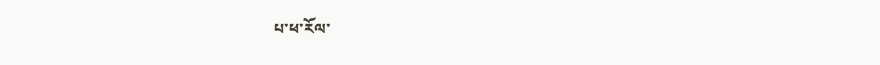པ་ཕ་རོལ་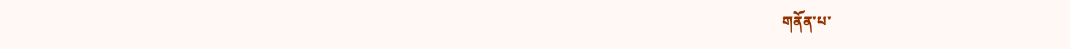གནོན་པ་